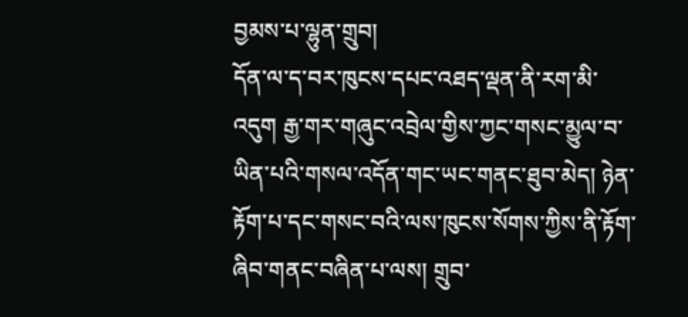བྱམས་པ་ལྷུན་གྲུབ།
དོན་ལ་ད་བར་ཁུངས་དཔང་འཐད་ལྡན་ནི་རག་མི་འདུག རྒྱ་གར་གཞུང་འབྲེལ་གྱིས་ཀྱང་གསང་མྱུལ་བ་ཡིན་པའི་གསལ་འདོན་གང་ཡང་གནང་ཐུབ་མེད། ཉེན་རྟོག་པ་དང་གསང་བའི་ལས་ཁུངས་སོགས་ཀྱིས་ནི་རྟོག་ཞིབ་གནང་བཞིན་པ་ལས། གྲུབ་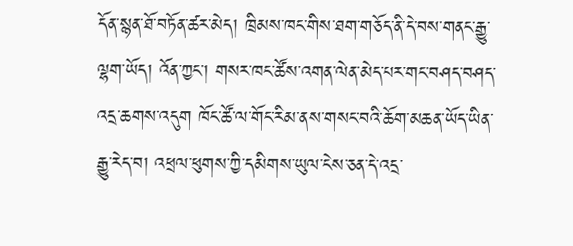དོན་སྙན་ཐོ་བཏོན་ཚར་མེད། ཁྲིམས་ཁང་གིས་ཐག་གཅོད་ནི་དེ་བས་གནང་རྒྱུ་ལྷག་ཡོད། འོན་ཀྱང་། གསར་ཁང་ཚོས་འགན་ལེན་མེད་པར་གང་བཤད་བཤད་འདྲ་ཆགས་འདུག ཁོང་ཚོ་ལ་གོང་རིམ་ནས་གསང་བའི་ཆོག་མཆན་ཡོད་ཡིན་རྒྱུ་རེད་བ། འཕྲལ་ཕུགས་ཀྱི་དམིགས་ཡུལ་ངེས་ཅན་དེ་འདྲ་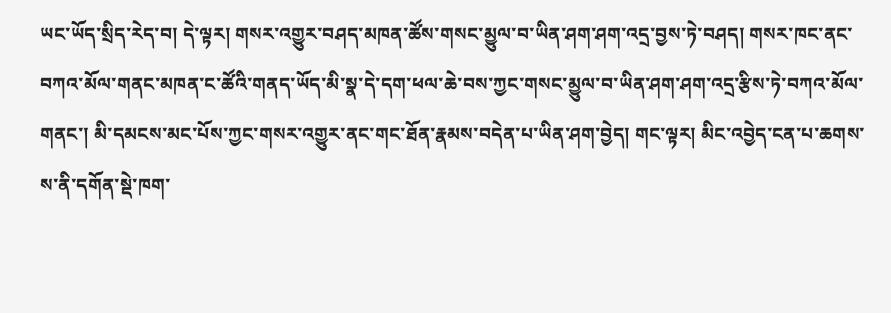ཡང་ཡོད་སྲིད་རེད་བ། དེ་ལྟར། གསར་འགྱུར་བཤད་མཁན་ཚོས་གསང་མྱུལ་བ་ཡིན་ཤག་ཤག་འདྲ་བྱས་ཏེ་བཤད། གསར་ཁང་ནང་བཀའ་མོལ་གནང་མཁན་ང་ཚོའི་གནད་ཡོད་མི་སྣ་དེ་དག་ཕལ་ཆེ་བས་ཀྱང་གསང་མྱུལ་བ་ཡིན་ཤག་ཤག་འདྲ་རྩིས་ཏེ་བཀའ་མོལ་གནང་། མི་དམངས་མང་པོས་ཀྱང་གསར་འགྱུར་ནང་གང་ཐོན་རྣམས་བདེན་པ་ཡིན་ཤག་བྱེད། གང་ལྟར། མིང་འབྱེད་ངན་པ་ཆགས་ས་ནི་དགོན་སྡེ་ཁག་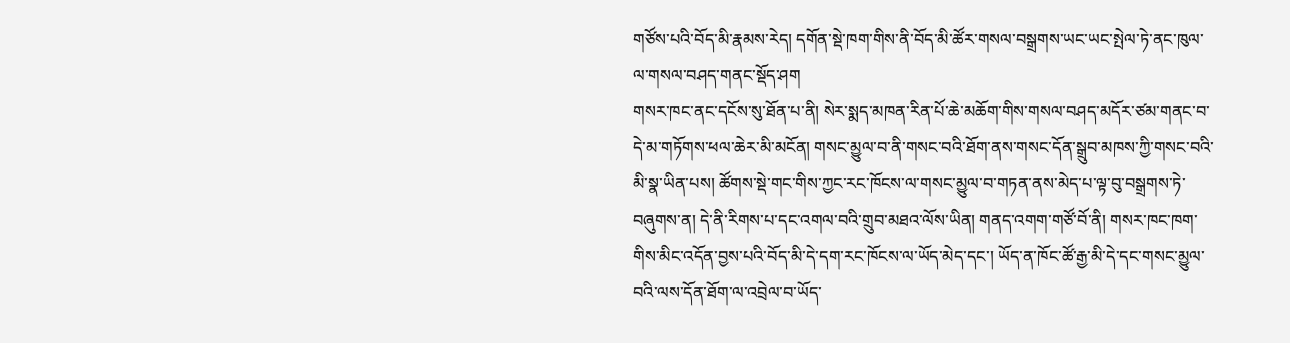གཙོས་པའི་བོད་མི་རྣམས་རེད། དགོན་སྡེ་ཁག་གིས་ནི་བོད་མི་ཚོར་གསལ་བསྒྲགས་ཡང་ཡང་སྤེལ་ཏེ་ནང་ཁུལ་ལ་གསལ་བཤད་གནང་སྡོད་ཤག
གསར་ཁང་ནང་དངོས་སུ་ཐོན་པ་ནི། སེར་སྨད་མཁན་རིན་པོ་ཆེ་མཆོག་གིས་གསལ་བཤད་མདོར་ཙམ་གནང་བ་དེ་མ་གཏོགས་ཕལ་ཆེར་མི་མངོན། གསང་མྱུལ་བ་ནི་གསང་བའི་ཐོག་ནས་གསང་དོན་སྒྲུབ་མཁས་ཀྱི་གསང་བའི་མི་སྣ་ཡིན་པས། ཚོགས་སྡེ་གང་གིས་ཀྱང་རང་ཁོངས་ལ་གསང་མྱུལ་བ་གཏན་ནས་མེད་པ་ལྟ་བུ་བསྒྲགས་ཏེ་བཞུགས་ན། དེ་ནི་རིགས་པ་དང་འགལ་བའི་གྲུབ་མཐའ་ལོས་ཡིན། གནད་འགག་གཙོ་བོ་ནི། གསར་ཁང་ཁག་གིས་མིང་འདོན་བྱས་པའི་བོད་མི་དེ་དག་རང་ཁོངས་ལ་ཡོད་མེད་དང་། ཡོད་ན་ཁོང་ཚོ་རྒྱ་མི་དེ་དང་གསང་མྱུལ་བའི་ལས་དོན་ཐོག་ལ་འབྲེལ་བ་ཡོད་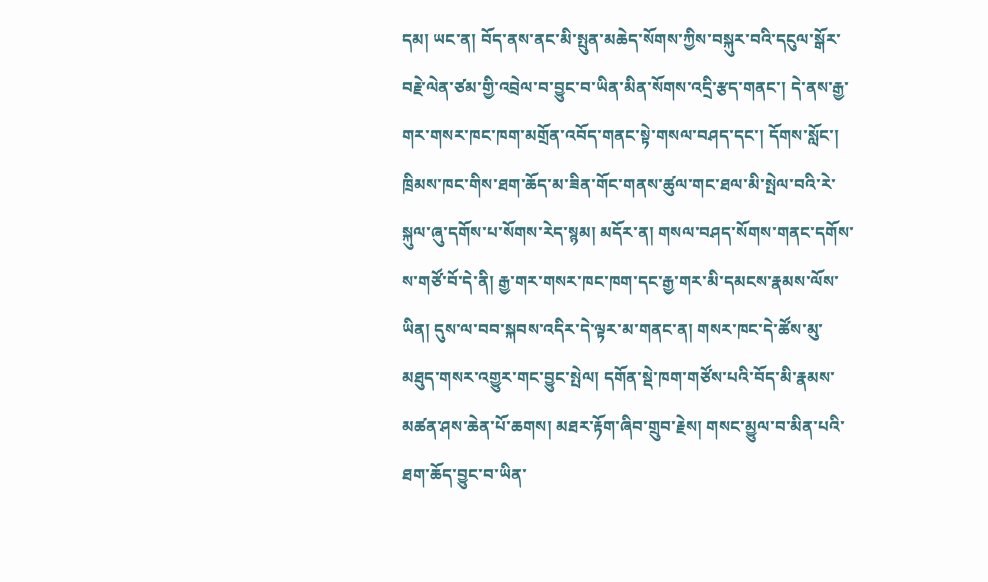དམ། ཡང་ན། བོད་ནས་ནང་མི་སྤུན་མཆེད་སོགས་ཀྱིས་བསྐུར་བའི་དངུལ་སྒོར་བརྗེ་ལེན་ཙམ་གྱི་འབྲེལ་བ་བྱུང་བ་ཡིན་མིན་སོགས་འདྲི་རྩད་གནང་། དེ་ནས་རྒྱ་གར་གསར་ཁང་ཁག་མགྲོན་འབོད་གནང་སྟེ་གསལ་བཤད་དང་། དོགས་སློང་། ཁྲིམས་ཁང་གིས་ཐག་ཆོད་མ་ཟིན་གོང་གནས་ཚུལ་གང་ཐལ་མི་སྤེལ་བའི་རེ་སྐུལ་ཞུ་དགོས་པ་སོགས་རེད་སྙམ། མདོར་ན། གསལ་བཤད་སོགས་གནང་དགོས་ས་གཙོ་བོ་དེ་ནི། རྒྱ་གར་གསར་ཁང་ཁག་དང་རྒྱ་གར་མི་དམངས་རྣམས་ལོས་ཡིན། དུས་ལ་བབ་སྐབས་འདིར་དེ་ལྟར་མ་གནང་ན། གསར་ཁང་དེ་ཚོས་མུ་མཐུད་གསར་འགྱུར་གང་བྱུང་སྤེལ། དགོན་སྡེ་ཁག་གཙོས་པའི་བོད་མི་རྣམས་མཚན་ཤས་ཆེན་པོ་ཆགས། མཐར་རྟོག་ཞིབ་གྲུབ་རྗེས། གསང་མྱུལ་བ་མིན་པའི་ཐག་ཆོད་བྱུང་བ་ཡིན་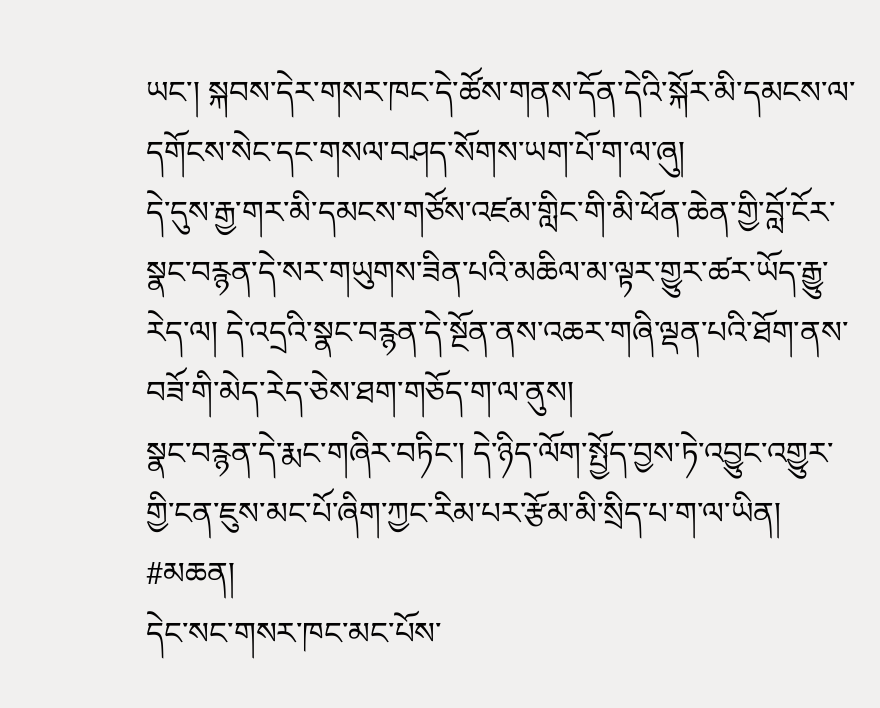ཡང་། སྐབས་དེར་གསར་ཁང་དེ་ཚོས་གནས་དོན་དེའི་སྐོར་མི་དམངས་ལ་དགོངས་སེང་དང་གསལ་བཤད་སོགས་ཡག་པོ་ག་ལ་ཞུ།
དེ་དུས་རྒྱ་གར་མི་དམངས་གཙོས་འཛམ་གླིང་གི་མི་ཕོན་ཆེན་གྱི་བློ་ངོར་སྣང་བརྙན་དེ་སར་གཡུགས་ཟིན་པའི་མཆིལ་མ་ལྟར་གྱུར་ཚར་ཡོད་རྒྱུ་རེད་ལ། དེ་འདྲའི་སྣང་བརྙན་དེ་སྔོན་ནས་འཆར་གཞི་ལྡན་པའི་ཐོག་ནས་བཟོ་གི་མེད་རེད་ཅེས་ཐག་གཅོད་ག་ལ་ནུས།
སྣང་བརྙན་དེ་རྨང་གཞིར་བཏིང་། དེ་ཉིད་ལོག་སྤྱོད་བྱས་ཏེ་འབྱུང་འགྱུར་གྱི་ངན་ཇུས་མང་པོ་ཞིག་ཀྱང་རིམ་པར་རྩོམ་མི་སྲིད་པ་ག་ལ་ཡིན།
#མཆན།
དེང་སང་གསར་ཁང་མང་པོས་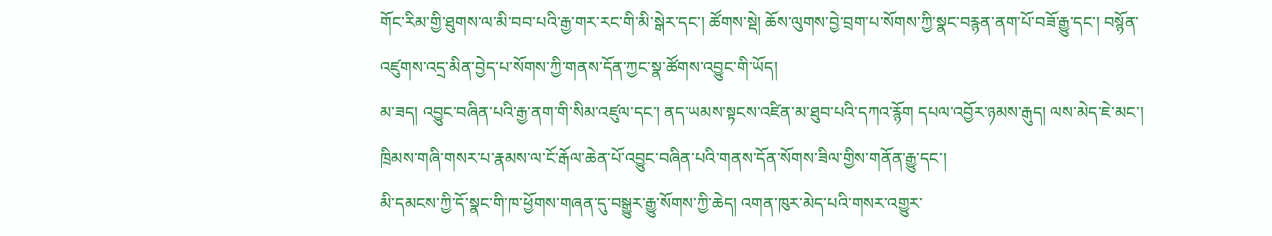གོང་རིམ་གྱི་ཐུགས་ལ་མི་བབ་པའི་རྒྱ་གར་རང་གི་མི་སྒེར་དང་། ཚོགས་སྡེ། ཆོས་ལུགས་བྱེ་བྲག་པ་སོགས་ཀྱི་སྣང་བརྙན་ནག་པོ་བཟོ་རྒྱུ་དང་། བསྙོན་འཛུགས་འདྲ་མིན་བྱེད་པ་སོགས་ཀྱི་གནས་དོན་ཀྱང་སྣ་ཚོགས་འབྱུང་གི་ཡོད།
མ་ཟད། འབྱུང་བཞིན་པའི་རྒྱ་ནག་གི་སིམ་འཛུལ་དང་། ནད་ཡམས་སྟངས་འཛིན་མ་ཐུབ་པའི་དཀའ་རྙོག དཔལ་འབྱོར་ཉམས་རྒུད། ལས་མེད་ཇེ་མང་། ཁྲིམས་གཞི་གསར་པ་རྣམས་ལ་ངོ་རྒོལ་ཆེན་པོ་འབྱུང་བཞིན་པའི་གནས་དོན་སོགས་ཟིལ་གྱིས་གནོན་རྒྱུ་དང་།
མི་དམངས་ཀྱི་དོ་སྣང་གི་ཁ་ཕྱོགས་གཞན་དུ་བསྒྱུར་རྒྱུ་སོགས་ཀྱི་ཆེད། འགན་ཁུར་མེད་པའི་གསར་འགྱུར་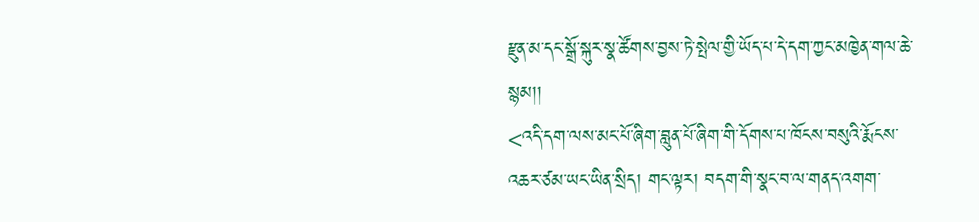རྫུན་མ་དང་སྒྲོ་སྐུར་སྣ་ཚོགས་བྱས་ཏེ་སྤེལ་གྱི་ཡོད་པ་དེ་དག་ཀྱང་མཁྱེན་གལ་ཆེ་སྙམ།།
<འདི་དག་ལས་མང་པོ་ཞིག་བླུན་པོ་ཞིག་གི་དོགས་པ་ཁོངས་བསུའི་རྨོངས་འཆར་ཙམ་ཡང་ཡིན་སྲིད། གང་ལྟར། བདག་གི་སྣང་བ་ལ་གནད་འགག་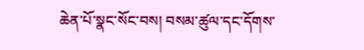ཆེན་པོ་སྣང་སོང་བས། བསམ་ཚུལ་དང་དོགས་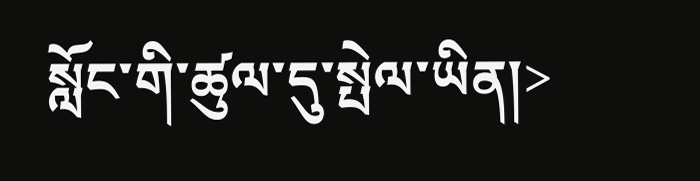སློང་གི་ཚུལ་དུ་སྤེལ་ཡིན།>